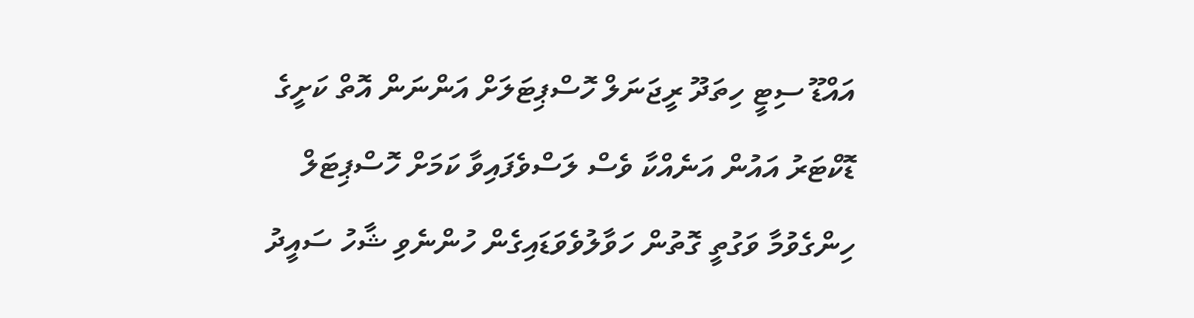އައްޑޫ ސިޓީ ހިތަދޫ ރީޖަނަލް ހޮސްޕިޓަލަށް އަންނަން އޮތް ކަށީގެ ޑޮކްޓަރު އައުން އަނެއްކާ ވެސް ލަސްވެފައިވާ ކަމަށް ހޮސްޕިޓަލް ހިންގެވުމާ ވަގުތީ ގޮތުން ހަވާލުވެވަޑައިގެން ހުންނެވި ޝާހު ސައީދު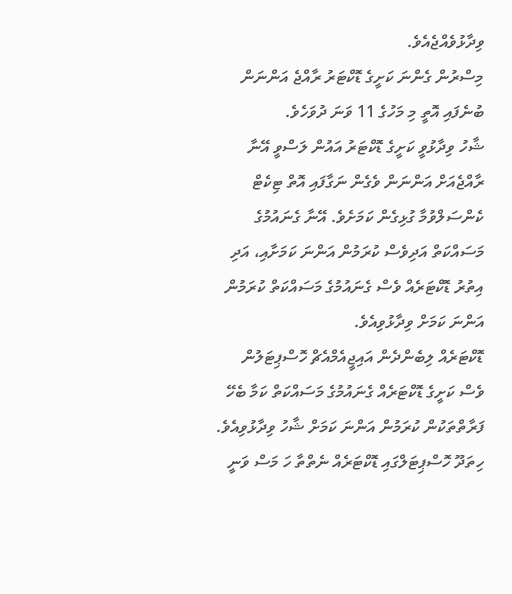ވިދާޅުވެއްޖެއެވެ.
މިސްރުން ގެންނަ ކަށީގެ ޑޮކްޓަރު ރާއްޖެ އަންނަން ބުނެފައި އޮތީ މި މަހުގެ 11 ވަނަ ދުވަހެވެ.
ޝާހު ވިދާޅުވީ ކަށީގެ ޑޮކްޓަރު އައުން ލަސްވީ އޭނާ ރާއްޖެއަށް އަންނަން ވެގެން ނަގާފައި އޮތް ޓިކެޓް ކެންސަލްވުމާ ގުޅިގެން ކަމަށެވެ. އޭނާ ގެނައުމުގެ މަސައްކަތް އަދިވެސް ކުރަމުން އަންނަ ކަމަށާއި، އަދި އިތުރު ޑޮކްޓަރެއް ވެސް ގެނައުމުގެ މަސައްކަތް ކުރަމުން އަންނަ ކަމަށް ވިދާޅުވިއެވެ.
ޑޮކްޓަރެއް ލިބެންދެން އައިޖީއެމްއެޗް ހޮސްޕިޓަލުން ވެސް ކަށީގެ ޑޮކްޓަރެއް ގެނައުމުގެ މަސައްކަތް ކަމާ ބެހޭ ފަރާތްތަކުން ކުރަމުން އަންނަ ކަމަށް ޝާހު ވިދާޅުވިއެވެ. ހިތަދޫ ހޮސްޕިޓަލްގައި ޑޮކްޓަރެއް ނެތްތާ ހަ މަސް ވަނީ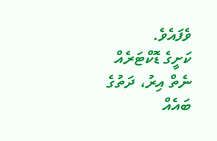ވެފައެވެ.
ކަށީގެ ޑޮކްޓަރެއް ނެތް އިރު، ދަތުގެ ބައެއް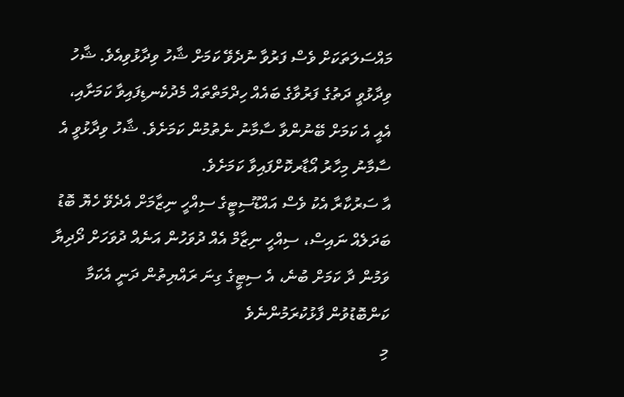މައްސަލަތަކަށް ވެސް ފަރުވާ ނުދެވޭ ކަމަށް ޝާހު ވިދާޅުވިއެވެ. ޝާހު ވިދާޅުވީ ދަތުގެ ފަރުވާގެ ބައެއް ހިދްމަތްތައް މެދުކެނޑިފައިވާ ކަމަށާއި، އެއީ އެ ކަމަށް ބޭނުންވާ ސާމާނު ނެތުމުން ކަމަށެވެ. ޝާހު ވިދާޅުވީ އެ ސާމާނު މިހާރު އޯޑާރކޮށްފައިވާ ކަމަށެވެ.
އާ ސަރުކާރާ އެކު ވެސް އައްޑޫސިޓީގެ ސިއްހީ ނިޒާމަށް އެދެވޭ ހެޔޮ ބޮޑު ބަދަލެއް ނައިސް، ސިއްހީ ނިޒާމް އެއް ދުވަހުން އަނެއް ދުވަހަށް ދޯދިޔާ ވަމުން ދާ ކަމަށް ބުނެ، އެ ސިޓީގެ ގިނަ ރައްޔިތުން ދަނީ އެކަމާ ކަންބޮޑުވުން ފާޅުކުރަމުންނެވެ
މި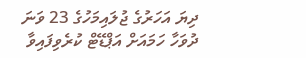ދިޔަ އަހަރުގެ ޖުލައިމަހުގެ 23 ވަނަ ދުވަހާ ހަމައަށް އަޕްޑޭޓް ކުރެވިފައިވާ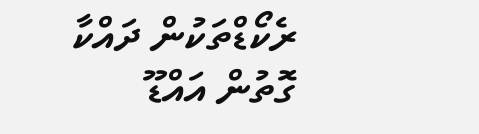ރެކޯޑްތަކުން ދައްކާ ގޮތުން އައްޑޫ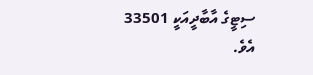ސިޓީގެ އާބާދީއަކީ 33501 އެވެ.